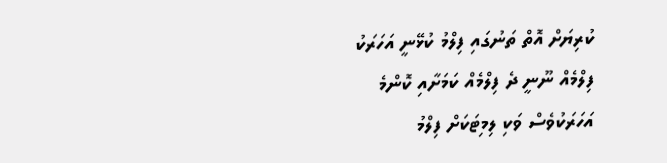ކުރިޔަށް އޮތް ތަނުގައި ފިލްމު ކުޅޭނީ އަހަރަކު ފިލްމެއް ނޫނީ ދެ ފިލްމެއް ކަމަށާއި ކޮންމެ އަހަރަކުވެސް ވަކި ލިމިޓަކަށް ފިލްމު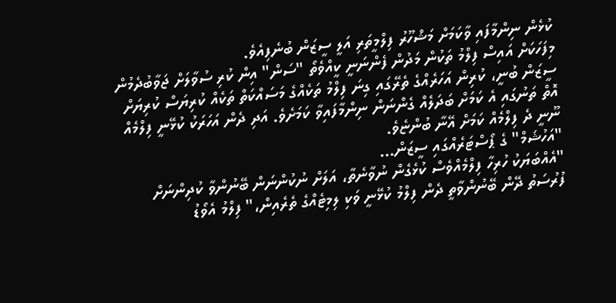ކުޅެން ނިންމާފައި ވާކަމަށް މަޝްހޫރު ފިލްމީތަރި އަލީ ސީޒަން ބުނެފިއެވެ.
މިފަހަކަށް އައިސް ފިލްމު ތަކުން މަދުން ފެންނަނީ ކީއްވެތޯ "ސަން" އިން ކުރި ސުވާލަށް ޖަވާބުދެމުން ސީޒަން ބުނީ، ކުރިން އަހަރެއްގެ ތެރޭގައި ގިނަ ފިލްމު ތަކެއްގެ މަސައްކަތް ތަކެއް ކުރިޔަސް ކުރިޔަށް އޮތް ތަނުގައި އެ ކަމަށް ބަދަލެއް ގެންނަން ނިންމާފައިވާ ކަމަށެވެ. އަދި ދެން އަހަރަކު ކުޅޭނީ ފިލްމެއް ނޫނީ ދެ ފިލްމެއް ކަމަށް އޭނާ ބުންޏެވެ.
"އަހުޝަމް" ގެ ޕޯސްޓަރެއްގައި ސީޒަން...
"އެއްބަޔަކު ހުރިހާ ފިލްމެއްވެސް ކުޅެގެން ނުވާނެތާ، އަލަށް ނުކުންނަން ބޭނުންވާ ކުދިންނަށް ފުރުސަތު ދޭން ބޭނުންވާތީ ދެން ފިލްމު ކުޅޭނީ ވަކި ލިމިޓެއްގެ ތެރެއިން،" ފިލްމު އެވޯޑު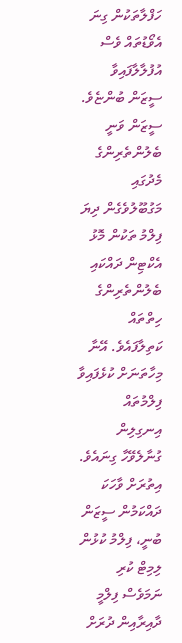ހަފްލާތަކުން ގިނަ އެވޯޑުތައް ވެސް އުފުލާލާފައިވާ ސީޒަން ބުންޏެވެ.
ސީޒަން ވަނީ ބެލުންތެރިންގެ މެދުގައި މަގުބޫލުވެގެން ދިޔަ ފިލްމު ތަކުން މޮޅު އެކްޓިން ދައްކައި ބެލުންތެރިންގެ ހިތްތައް ކަތިލާފައެވެ. އޭނާ މިހާތަނަށް ކުޅެފައިވާ ފިލްމުތައް އިނގިލިން ގުނާލެވޭހާ ގިނައެވެ.
އިތުރަށް ވާހަކަ ދައްކަމުން ސީޒަން ބުނީ، ފިލްމު ކުޅުން ލިމިޓް ކުރި ނަމަވެސް ފިލްމީ ދާއިރާއިން ދުރަށް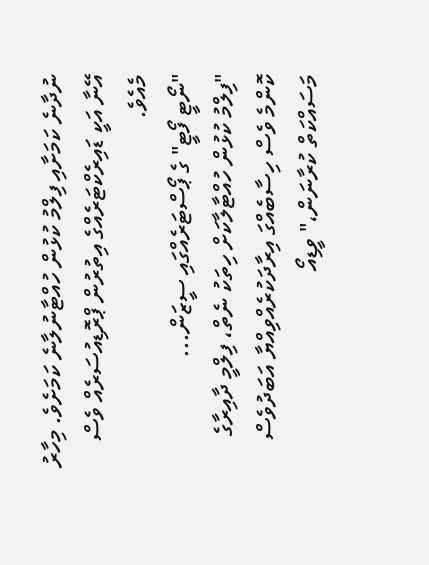ނުދާނެ ކަމަށާއި ފިލްމު ކުޅުން ހުއްޓާނުލާނެ ކަމަށެވެ. މިހާރު އޭނާ އަކީ ޑައިރެކްޓަރެއްގެ އިތުރުން ޕްރޮޑިއުސަރެއް ވެސް މެއެވެ.
"ނޯޓީ ފޯޓީ" ގެ ޕޯސްޓަރެއްގައި ސީޒަން...
"ފިލްމު ކުޅުން ހުއްޓާލާކަށް ހިތަކު ނެތް، ފިލްމީ ދާއިރާގެ ކޮންމެ ވެސް ހިސާބެއްގަ އިރާދަކުރެއްވިއްޔާ އަބަދުވެސް މަސައްކަތް ކުރާނަން،" ވީޑިއޯ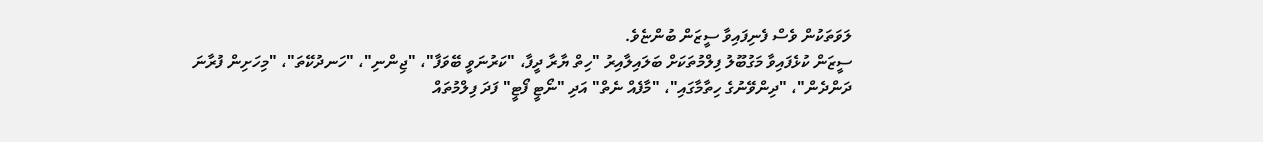ލަވަތަކުން ވެސް ފެނިފައިވާ ސީޒަން ބުންޏެވެ.
ސީޒަން ކުޅެފައިވާ މަގުބޫލު ފިލްމުތަކަށް ބަލައިލާއިރު "ހިތް ޔާރާ ދީފާ، "ކަރުނަވީ ބޭވަފާ"، "ޖިންނި"، "ހަނދުކޭތަ"، "މިހަށިން ފުރާނަ ދަންދެން"، "ދިންވޭނުގެ ހިތާމާގައި"، "މާފެއް ނެތް" އަދި "ނޯޓީ ފޯޓީ" ފަދަ ފިލްމުތައް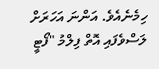ހިމެނެއެވެ. އަންނަ އަހަރަށް ލަސްވެފައި އޮތް ފިލްމު "ފޯޓީ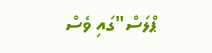ޕްލަސް"ގައި ވެސް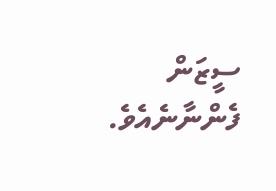ސީޒަން ފެންނާނެއެވެ.